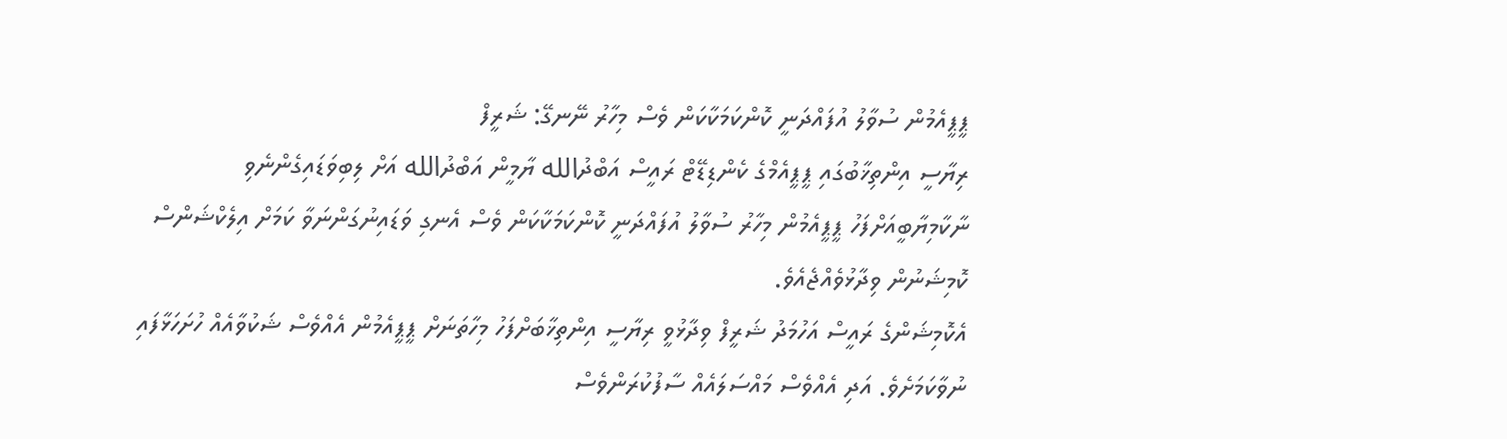ޕީޕީއެމުން ސުވާލު އުފައްދަނީ ކޮންކަމަކާކަން ވެސް މިހާރު ނޭނގޭ: ޝަރީފް
ރިޔާސީ އިންތިޚާބުގައި ޕީޕީއެމްގެ ކެންޑިޑޭޓް ރައީސް އަބްދުالله ޔާމީން އަބްދުالله އަށް ލިބިވަޑައިގެންނެވި ނާކާމިޔާބީއަށްފަހު ޕީޕީއެމުން މިހާރު ސުވާލު އުފައްދަނީ ކޮންކަމަކާކަން ވެސް އެނގި ވަޑައިނުގަންނަވާ ކަމަށް އިލެކްޝަންސް ކޮމިޝަނުން ވިދާޅުވެއްޖެއެވެ.
އެކޮމިޝަންގެ ރައީސް އަހުމަދު ޝަރީފް ވިދާޅުވީ ރިޔާސީ އިންތިޚާބަށްފަހު މިހާތަނަށް ޕީޕީއެމުން އެއްވެސް ޝަކުވާއެއް ހުށަހަޅާފައި ނުވާކަމަށެވެ. އަދި އެއްވެސް މައްސަލައެއް ސާފުކުރަންވެސް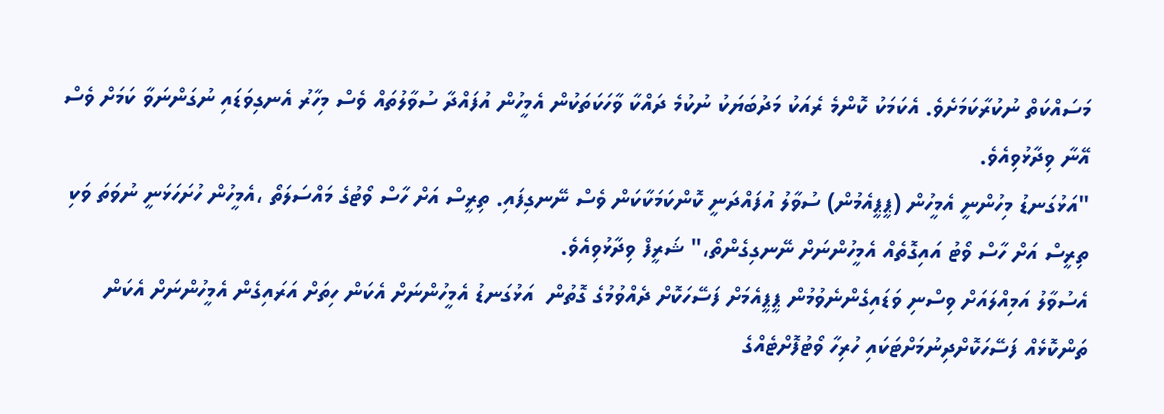މަސައްކަތް ނުކުރާކަމަށެވެ. އެކަމަކު ކޮންމެ ރެއަކު މަދުބަޔަކު ނުކުމެ ދައްކާ ވާހަކަތަކުން އެމީހުން އުފައްދާ ސުވާލުތައް ވެސް މިހާރު އެނގިވަޑައި ނުގަންނަވާ ކަމަށް ވެސް އޭނާ ވިދާޅުވިއެވެ.
"އަޅުގަނޑު މިހުންނީ އެމީހުން (ޕީޕީއެމުން) ސުވާލު އުފައްދަނީ ކޮންކަމަކާކަން ވެސް ނޭނގިފައި. ތިރީސް އަށް ހާސް ވޯޓުގެ މައްސަލަތޯ ،އެމީހުން ހުށަހަޅަނީ ނުވަތަ ވަކި ތިރީސް އަށް ހާސް ވޯޓު އައިގޮތެއް އެމީހުންނަށް ނޭނގިގެންތޯ،" ޝަރީފް ވިދާޅުވިއެވެ.
އެސުވާލު އަމިއްލައަށް ވިސްނި ވަޑައިގެންނެވުމުން ޕީޕީއެމަށް ފަސޭހަކޮށް ދެއްވުމުގެ ގޮތުން  އަޅުގަނޑު އެމީހުންނަށް އެކަން ހިތަށް އަރައިގެން އެމީހުންނަށް އެކަން ތަންކޮޅެއް ފަސޭހަކޮށްދިނުމަށްޓަކައި ހުރިހާ ވޯޓުފޮށްޓެއްގެ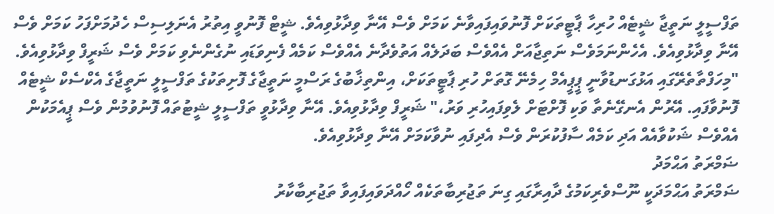ތަފްސީލީ ނަތީޖާ ޝީޓެއް ހުރިހާ ޕާޓީތަކަށް ފޮނުވައިފައިވާނެ ކަމަށް ވެސް އޭނާ ވިދާޅުވިއެވެ. ޝީޓް ފޮނުވީ އިތުރު އެނަލިސިސް ހެދުމަށްފަހު ކަމަށް ވެސް އޭނާ ވިދާޅުވިއެވެ. އެހެންނަމަވެސް ނަތިޖާއަށް އެއްވެސް ބަދަލެއް އަތުވެދާނެ އެއްވެސް ކަމެއް ފެނިވަޑައި ނުގެންނެވި ކަމަށް ވެސް ޝަރީފް ވިދާޅުވިއެވެ.
"މިހަފްތާތެރޭގައި އަޅުގަނޑުވާނީ ޕީޕީއެމް ހިމެނޭ ގޮތަށް ހުރި ޕާޓީތަކަށް، އިންތިޚާބުގެ ރަސްމީ ނަތީޖާގެ ފޮށިތަކުގެ ތަފްސީލީ ނަތީޖާގެ އެކްސެކް ޝީޓެއް ފޮނުވާފައި. އޭރުން އެނގޭނެތާ ވަކި ފޮށްޓަށް ލެވިފައިހުރި ވަރު،" ޝަރީފް ވިދާޅުވިއެވެ. އޭނާ ވިދާޅުވީ ތަފްސީލީ ޝީޓުތައް ފޮނުވުމުން ވެސް ޕީއެމަކުން އެއްވެސް ޝަކުވާއެއް އަދި ކަމެއް ސާފުކުރަން ވެސް އެދިފައި ނުވާކަމަށް އޭނާ ވިދާޅުވިއެވެ.
ޟަމްރަތު އަޙްމަދު
ޟަމްރަތު އަޙްމަދަކީ ނޫސްވެރިކަމުގެ ދާއިރާގައި ގިނަ ތަޖުރިބާތަކެއް ހޯއްދަވައިފައިވާ ތަޖުރިބާކާރު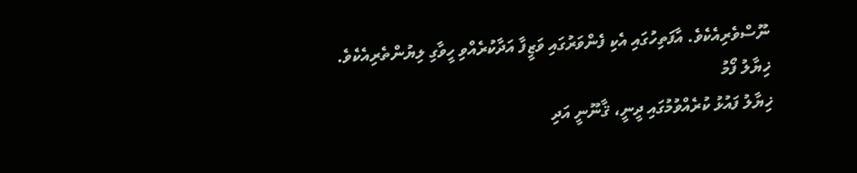ނޫސްވެރިއެކެވެ. އާފަތިހުގައި އެކި ފެންވަރުގައި ވަޒީފާ އަދާކުރެއްވި ހީވާގި ލިޔުންތެރިއެކެވެ.
ޚިޔާލު ފޯމު
ޚިޔާލު ފައުޅު ކުރެއްވުމުގައި ދީނީ، ޤާނޫނީ އަދި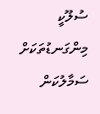ސުލޫކީ މިންގަނޑުތަކަށް ސަމާލުކަން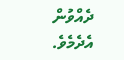ދެއްވުން އެދެމެވެ.